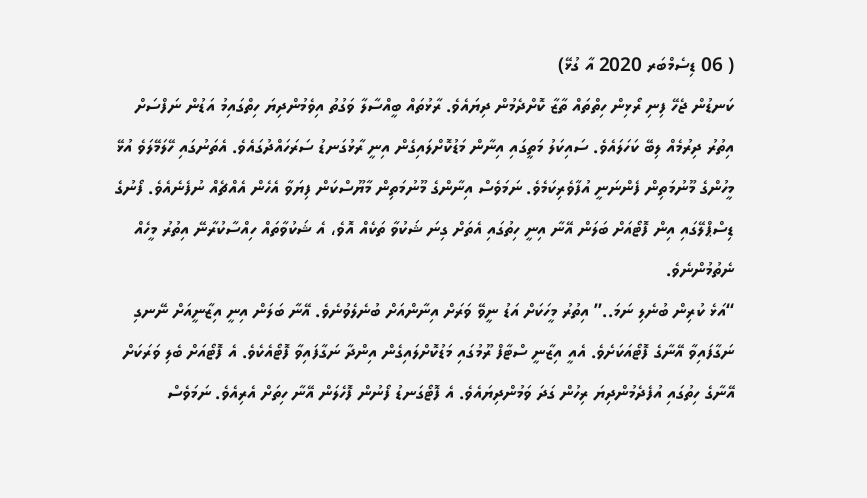( 06 ޑިސެމްބަރ 2020 އާ ގުޅޭ)
ކަނޑުން ޖެހޭ ފިނި ރޯޅިން ހިތްތައް ތާޒާ ކޮށްދެމުން ދިޔައެވެ. ރާޅުތައް ބީއްސާލާ ވަގުތު އިވެމުންދިޔަ ހިތްގައިމު އަޑުން ނަފްސަށް އިތުރު ދިރުމެއް ލިބޭ ކަހަލައެވެ. ސައިކަލު މަތީގައި އިނާން މަޑުކޮށްލައިގެން އިނީ ރާޅުގަނޑު ސަރަހައްދުގައެވެ. އެތަނުގައި ހޭލަމޭލަވެ އުޅޭ މީހުންގެ މޫނުމަތިން ފެންނަނީ އުފާވެރިކަމެވެ. ނަމަވެސް އިނާންގެ މޫނުމަތިން މާޔޫސްކަން ފިޔަވާ އެހެން އެއްޗެއް ނުފެނެއެވެ. ފޯނުގެ ޑިސްޕްލޭގައި އިން ފޮޓޯއަށް ބަލަން އޭނާ އިނީ ހިތުގައި އެތަށް ގިނަ ޝަކުވާ ތަކެއް އޮވެ، އެ ޝަކުވާތައް ހިއްސާކުރާނޭ އިތުރު މީހެއް ނެތުމުންނެވެ.
“އަޅެ ކުރިން ބުނެލި ނަމަ..” އިތުރު މީހަކަށް އަޑު ނީވޭ ވަރަށް އިނާންއަށް ބުނެލެވުނެވެ. އޭނާ ބަލަން އިނީ އިޒާނީއަށް ނޭނގި ނަގާފައިވާ އޭނާގެ ފޮޓޯއަކަށެވެ. އެއީ އިޒާނީ ސްޓާފް ރޫމުގައި މަޑުކޮށްލައިގެން އިންދާ ނަގާފައިވާ ފޮޓޯއެކެވެ. އެ ފޮޓޯއަށް ބެލި ވަރަކަށް އޭނާގެ ހިތުގައި އުފެދެމުންދިޔަ ރިހުން ގަދަ ވަމުންދިޔައެވެ. އެ ފޮޓޯގަނޑު ފޯނުން ފޮހެލަން އޭނާ ހިތަށް އެރިއެވެ. ނަމަވެސް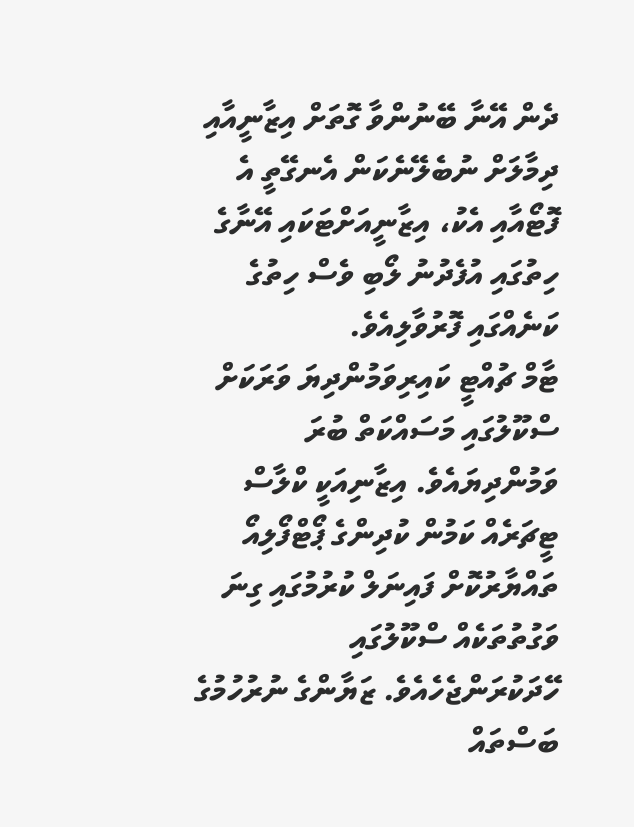ދެން އޭނާ ބޭނުންވާ ގޮތަށް އިޒާނީއާއި ދިމާލަށް ނުބެލޭނެކަން އެނގޭތީ އެ ފޮޓޯއާއި އެކު، އިޒާނީއަށްޓަކައި އޭނާގެ ހިތުގައި އުފެދުނު ލޯބި ވެސް ހިތުގެ ކަނެއްގައި ފޮރުވާލިއެވެ.
ޓާމް ޗުއްޓީ ކައިރިވަމުންދިޔަ ވަރަކަށް ސްކޫލުގައި މަސައްކަތް ބުރަ ވަމުންދިޔައެވެ. އިޒާނިއަކީ ކްލާސް ޓީޗަރެއް ކަމުން ކުދިންގެ ޕޯޓްފޯލިއޯ ތައްޔާރުކޮށް ފައިނަލް ކުރުމުގައި ގިނަ ވަގުތުތަކެއް ސްކޫލުގައި ހޭދަކުރަންޖެހެއެވެ. ޒަޔާންގެ ނުރުހުމުގެ ބަސްތައް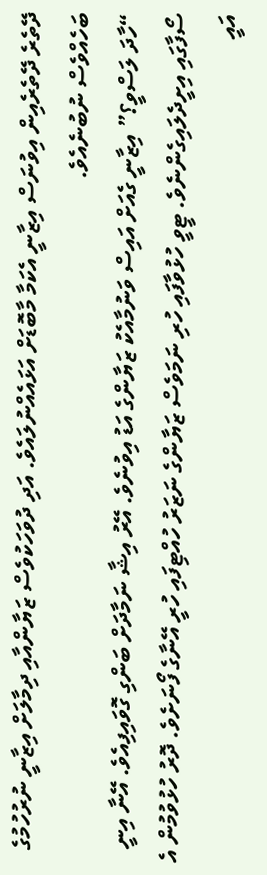ދޭތެރެ ދޭތެރެއިން އިވުނަސް އިޒާނީ އެކަމާ މާބޮޑަށް އަޅައެއްނުލައެވެ. އަދި ދުވަހަކުވެސް ޒަޔާންއާއި ދިމާލަށް އިޒާނީ ނުރުހުމުގެ ބަހެއްވެސް ނުބުނެއެވެ.
“ހާދަ ލަސްވީ؟” އިޒާނީ ގެއަށް އައިސް ވަނުމާއެކު ޒަޔާންގެ އަޑު އިވުނެވެ. އޭރު އިޝާ ނަމާދަށް ބަންގި ގޮވައިފިއެވެ. އޭނާ އިނީ ސޯފާގައި އިށީދެލައިގެންނެވެ. ޓީވީ ހުޅުވާފައި ހުރި ނަމަވެސް ޒަޔާންގެ ނަޒަރު ހުއްޓިފައި ހުރީ އޭނާގެ ފޯނަށެވެ. ދޮރު ހުޅުވުމުން އެ އައީ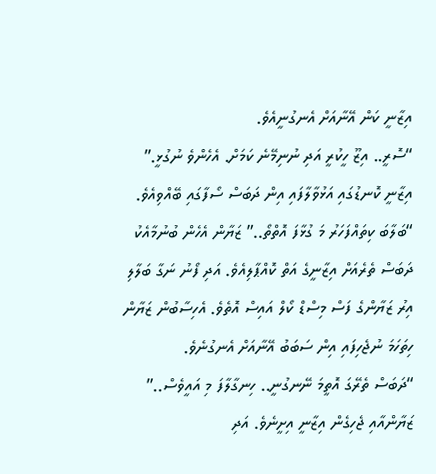އިޒާނީ ކަން އޭނާއަށް އެނގުނީއެވެ.
“ސޮރީ.. އިޒޫ ހީކުރީ އަދި ނުނިމޭނެ ކަމަށް. އެހެންވެ ނުގުޅީ.” އިޒާނީ ކޮނޑުގައި އަޅުވާލާފައި އިން ދަބަސް ސޯފާގައި ބޭއްވިއެވެ.
“ބަލާބަ ކިތައްފަހަރު މަ ގުޅާފަ އޮތްތޯ..” ޒަޔާން އެހެން ބުނުމާއެކު ދަބަސް ތެރެއަށް އިޒާނީގެ އަތް ކޮއްޕާލިއެވެ. އަދި ފޯނު ނަގާ ބަލާލި އިރު ޒަޔާންގެ ފަސް މިސްޑް ކޯލް އައިސް އޮތެވެ. އެހިސާބުން ޒަޔާން ހިތަހަމަ ނުޖެހިފައި އިން ސަބަބު އޭނާއަށް އެނގުނެވެ.
“ދަބަސް ތެރޭގަ އޮތީމަ ނޭނގުނީ.. ހިނގާލާފަ މި އައީވެސް..” ޒަޔާންއާއި ޖެހިގެން އިޒާނީ އިށީނެވެ. އަދި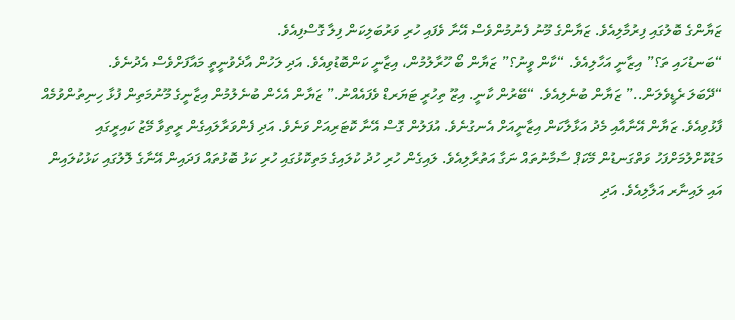ޒަޔާންގެ ބޮލުގައި ފިރުމާލިއެވެ. ޒަޔާންގެ މޫނު ފެނުމުންވެސް އޭނާ ވެފައި ހުރި ވަރުބަލިކަން ފިލާ ގޮސްފިއެވެ.
“ބަނޑުހައި ތަ؟” އިޒާނީ އަހާލިއެވެ. “ކާން ވީނު؟” ޒަޔާން ބޯ ހޫރާލުމުން، އިޒާނީ ކަންބޮޑުވިއެވެ. އަދި ލަހުން އާދެވުނީތީ މައާފަށްވެސް އެދުނެވެ.
“ދޭބަލަ ރެޑީވެލަން..” ޒަޔާން ބުނެލިއެވެ. “ބޭރުން ކާނީ. އިޒޫ ތިހުރީ ޓަޔަރޑް ވެފައެއްނު.” ޒަޔާން އެހެން ބުނެލުމުން އިޒާނީގެ މޫނުމަތިން ފުޅާ ހިނިތުންވުމެއް ފާޅުވިއެވެ. ޒަޔާން އޭނާއާއި މެދު އަޅާލާކަން އިޒާނީއަށް އެނގުނެވެ. އުފަލުން ގޮސް އޭނާ ކޮޓަރިއަށް ވަނެވެ. އަދި ފެންވަރާލައިގެން ރީތިވާ މޭޒު ކައިރީގައި މަޑުކޮށްލުމަށްފަހު ވަތްގަނޑުން މޭކަޕް ސާމާނުތައް ނަގާ އަތުރާލިއެވެ. ލައިގެން ހުރި ހުދު ކުލައިގެ މަތިކޮޅުގައި ހުރި ކަޅު ބޮޅުތައް ފަދައިން އޭނާގެ ލޮލުގައި ކަޅުކުލައިން އައި ލައިނާރ އަލާލިއެވެ. އަދި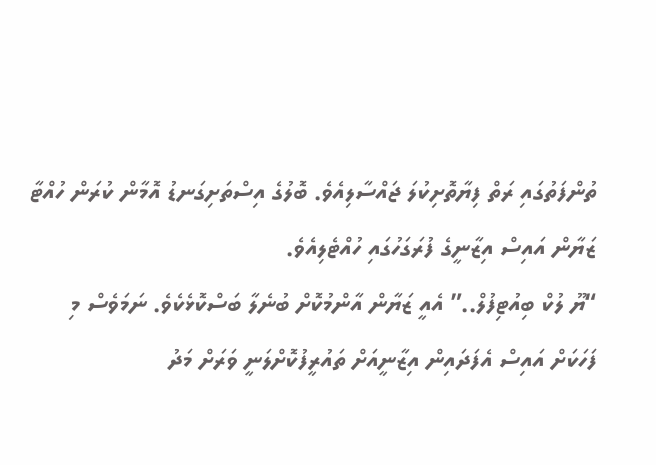ތުންފަތުގައި ރަތް ފިޔާތޮށިކުލަ ޖައްސާލިއެވެ. ބޮލުގެ އިސްތަށިގަނޑު އޮމާން ކުރަން ހުއްޓާ ޒަޔާން އައިސް އިޒާނީގެ ފުރަގަހުގައި ހުއްޓެލިއެވެ.
“ޔޫ ލުކް ބިއުޓިފުލް..” އެއީ ޒަޔާން އާންމުކޮށް ބުނެލާ ބަސްކޮޅެކެވެ. ނަމަވެސް މި ފަހަކަށް އައިސް އެފަދައިން އިޒާނީއަށް ތައުރީފުކޮށްލަނީ ވަރަށް މަދު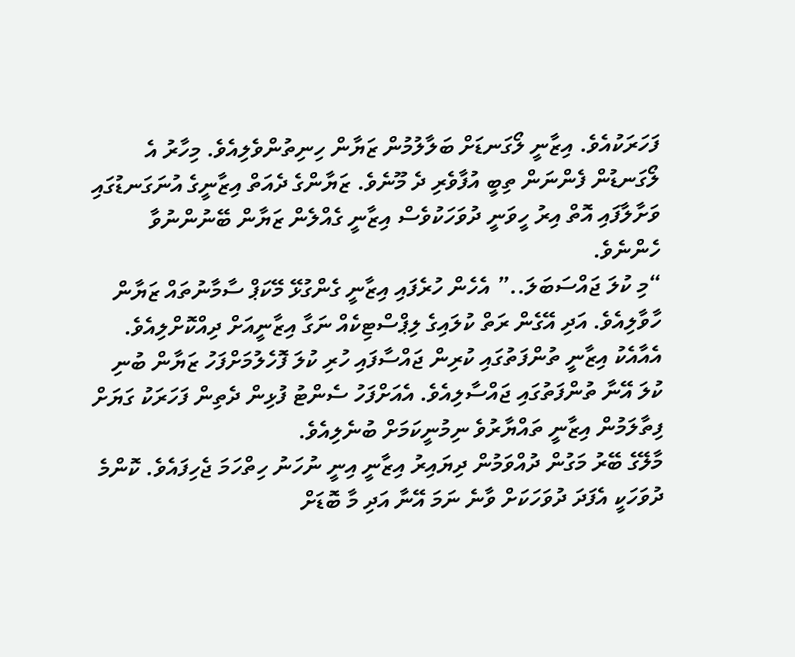ފަހަރަކުއެވެ. އިޒާނީ ލޯގަނޑަށް ބަލާލުމުން ޒަޔާން ހިނިތުންވެލިއެވެ. މިހާރު އެ ލޯގަނޑުން ފެންނަން ތިބީ އުފާވެރި ދެ މޫނެވެ. ޒަޔާންގެ ދެއަތް އިޒާނީގެ އުނަގަނޑުގައި ވަށާލާފައި އޮތް އިރު ހީވަނީ ދުވަހަކުވެސް އިޒާނީ ގެއްލެން ޒަޔާން ބޭނުންނުވާ ހެންނެވެ.
“މި ކުލަ ޖައްސަބަލަ..” އެހެން ހުރެފައި އިޒާނީ ގެންގުޅޭ މޭކަޕް ސާމާނުތައް ޒަޔާން ހާވާލިއެވެ. އަދި އޭގެން ރަތް ކުލައިގެ ލިޕްސްޓިކެއް ނަގާ އިޒާނީއަށް ދިއްކޮށްލިއެވެ. އެއާއެކު އިޒާނީ ތުންފަތުގައި ކުރިން ޖައްސާފައި ހުރި ކުލަ ފޮހެލުމަށްފަހު ޒަޔާން ބުނި ކުލަ އޭނާ ތުންފަތުގައި ޖައްސާލިއެވެ. އެއަށްފަހު ސެންޓު ފުޅިން ދެތިން ފަހަރަކު ގަޔަށް ފިތާލަމުން އިޒާނީ ތައްޔާރުވެ ނިމުނީކަމަށް ބުނެލިއެވެ.
މާލޭގެ ބޭރު މަގުން ދުއްވަމުން ދިޔައިރު އިޒާނީ އިނީ ނުހަނު ހިތްހަމަ ޖެހިފައެވެ. ކޮންމެ ދުވަހަކީ އެފަދަ ދުވަހަކަށް ވާނެ ނަމަ އޭނާ އަދި މާ ބޮޑަށް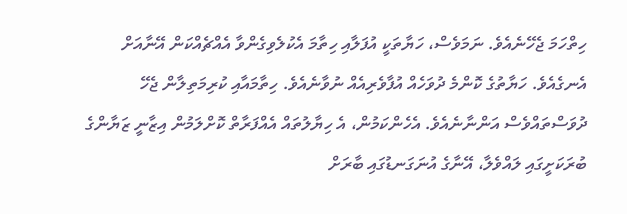ހިތްހަމަ ޖެހޭނެއެވެ. ނަމަވެސް، ހަޔާތަކީ އުފަލާއި ހިތާމަ އެކުލެވިގެންވާ އެއްޗެއްކަން އޭނާއަށް އެނގެއެވެ. ހަޔާތުގެ ކޮންމެ ދުވަހެއް އުފާވެރިއެއް ނުވާނެއެވެ. ހިތާމައާއި ކުރިމަތިލާން ޖެހޭ ދުވަސްތައްވެސް އަންނާނެއެވެ. އެހެންކަމުން، އެ ހިޔާލުތައް އެއްފަރާތް ކޮށްލަމުން އިޒާނީ ޒަޔާންގެ ބުރަކަށީގައި ލައްވެލާ، އޭނާގެ އުނަގަނޑުގައި ބާރަށް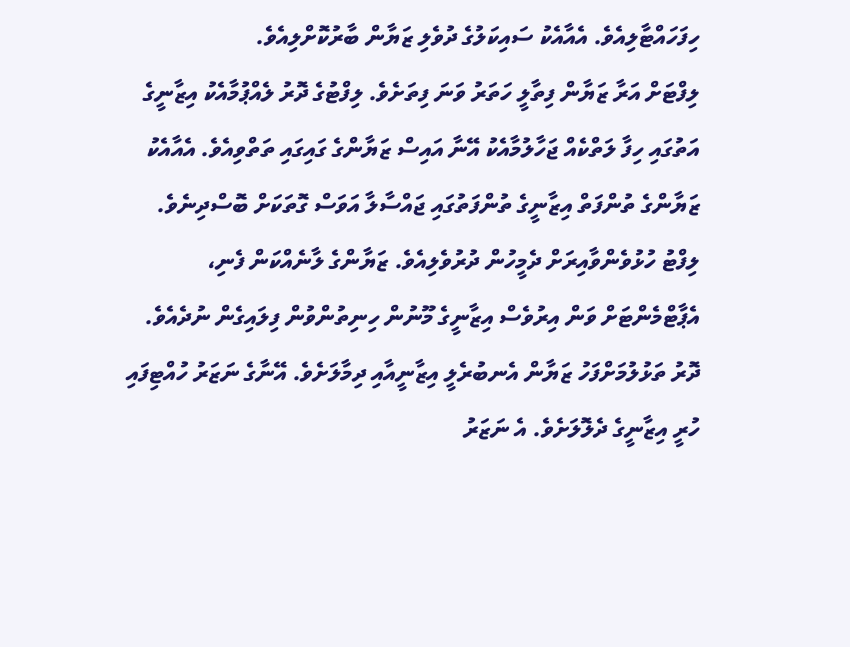ހިފަހައްޓާލިއެވެ. އެއާއެކު ސައިކަލުގެ ދުވެލި ޒަޔާން ބާރުކޮށްލިއެވެ.
ލިފްޓަށް އަރާ ޒަޔާން ފިތާލީ ހަތަރު ވަނަ ފިތަށެވެ. ލިފްޓުގެ ދޮރު ލެއްޕުމާއެކު އިޒާނީގެ އަތުގައި ހިފާ ލަތްކެއް ޖަހާލުމާއެކު އޭނާ އައިސް ޒަޔާންގެ ގައިގައި ތަތްވިއެވެ. އެއާއެކު ޒަޔާންގެ ތުންފަތް އިޒާނީގެ ތުންފަތުގައި ޖައްސާލާ އަވަސް ގޮތަކަށް ބޮސްދިނެވެ. ލިފްޓު ހުޅުވެންވާއިރަށް ދެމީހުން ދުރުވެލިއެވެ. ޒަޔާންގެ ލާނެއްކަން ފެނި، އެޕާޓްމެންޓަށް ވަން އިރުވެސް އިޒާނީގެ މޫނުން ހިނިތުންވުން ފިލައިގެން ނުދެއެވެ.
ދޮރު ތަޅުލުމަށްފަހު ޒަޔާން އެނބުރެލީ އިޒާނީއާއި ދިމާލަށެވެ. އޭނާގެ ނަޒަރު ހުއްޓިފައި ހުރީ އިޒާނީގެ ދެލޮލަށެވެ. އެ ނަޒަރު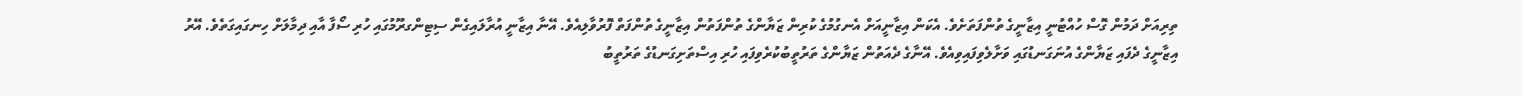ތިރިއަށް ދަމުން ގޮސް ހުއްޓުނީ އިޒާނީގެ ތުންފަތަށެވެ. އެކަން އިޒާނީއަށް އެނގުމުގެ ކުރިން ޒަޔާންގެ ތުންފަތުން އިޒާނީގެ ތުންފަތް ފޮރުވާލިއެވެ. އޭނާ އިޒާނީ އުރާލައިގެން ސިޓިންގރޫމުގައި ހުރި ސޯފާ އާއި ދިމާލަށް ހިނގައިގަތެވެ. އޭރު އިޒާނީގެ ދެފައި ޒަޔާންގެ އުނަގަނޑުގައި ވަށާލެވިފައިވިއެވެ. އޭނާގެ ދެއަތުން ޒަޔާންގެ ތަރުތީބުކުރެވިފައި ހުރި އިސްތަށިގަނޑުގެ ތަރުތީބު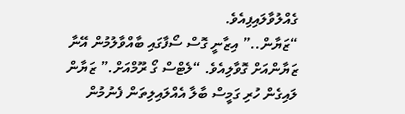ގެއްލުވާލައިފިއެވެ.
“ޒަޔާން..” އިޒާނީ ގޮސް ސޯފާގައި ބާއްވާލުމުން އޭނާ ޒަޔާންއަށް ގޮވާލިއެވެ. “ލެޓްސް ގޯ ރޫމްއަށް.” ޒަޔާން ލައިގެން ހުރި ގަމީސް ބާލާ އެއްލައިލިތަން ފެނުމުން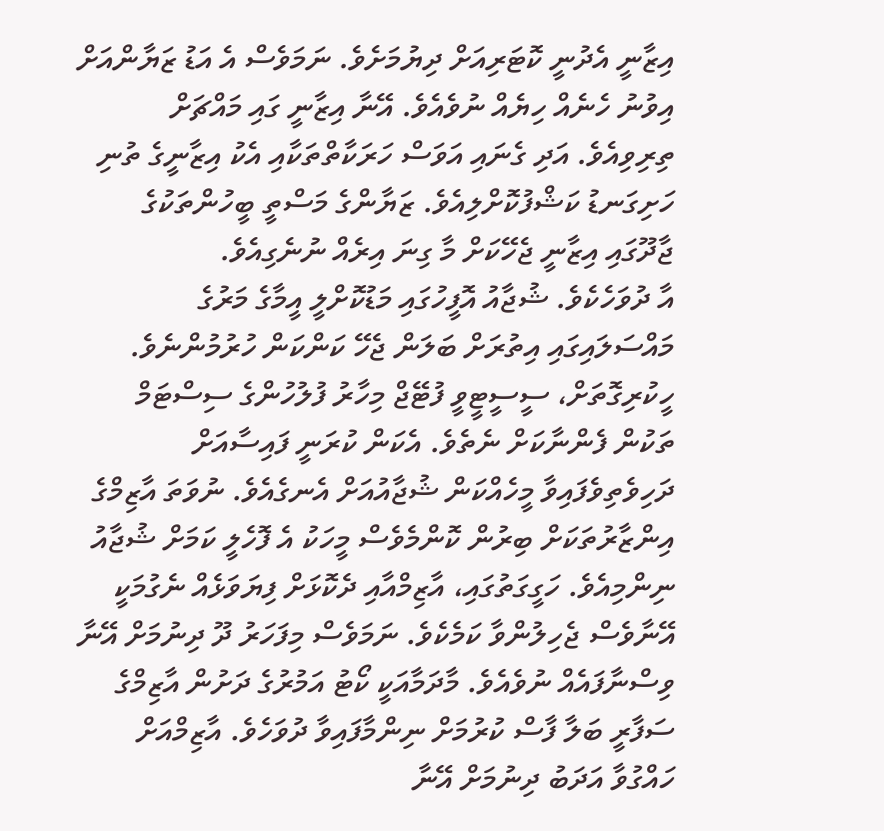އިޒާނީ އެދުނީ ކޮޓަރިއަށް ދިޔުމަށެވެ. ނަމަވެސް އެ އަޑު ޒަޔާންއަށް އިވުނު ހެނެއް ހިޔެއް ނުވެއެވެ. އޭނާ އިޒާނީ ގައި މައްޗަށް ތިރިވިއެވެ. އަދި ގެނައި އަވަސް ހަރަކާތްތަކާއި އެކު އިޒާނީގެ ތުނި ހަށިގަނޑު ކަޝްފުކޮށްލިއެވެ. ޒަޔާންގެ މަސްތީ ބީހުންތަކުގެ ޖާދޫގައި އިޒާނީ ޖެހޭކަށް މާ ގިނަ އިރެއް ނުނެގިއެވެ.
އާ ދުވަހެކެވެ. ޝުޖާއު އޮފީހުގައި މަޑުކޮށްލީ އީމާގެ މަރުގެ މައްސަލައިގައި އިތުރަށް ބަލަން ޖެހޭ ކަންކަން ހުރުމުންނެވެ. ހީކުރިގޮތަށް، ސީސީޓީވީ ފުޓޭޖް މިހާރު ފުލުހުންގެ ސިސްޓަމް ތަކުން ފެންނާކަށް ނެތެވެ. އެކަން ކުރަނީ ފައިސާއަށް ދަހިވެތިވެފައިވާ މީހެއްކަން ޝުޖާއުއަށް އެނގެއެވެ. ނުވަތަ އާޒިމްގެ އިންޒާރުތަކަށް ބިރުން ކޮންމެވެސް މީހަކު އެ ފޮހެލީ ކަމަށް ޝުޖާއު ނިންމިއެވެ. ހަގީގަތުގައި، އާޒިމްއާއި ދެކޮޅަށް ފިޔަވަޅެއް ނެގުމަކީ އޭނާވެސް ޖެހިލުންވާ ކަމެކެވެ. ނަމަވެސް މިފަހަރު ދޫ ދިނުމަށް އޭނާ ވިސްނާފައެއް ނުވެއެވެ. މާދަމާއަކީ ކޯޓު އަމުރުގެ ދަށުން އާޒިމްގެ ސަފާރީ ބަލާ ފާސް ކުރުމަށް ނިންމާފައިވާ ދުވަހެވެ. އާޒިމްއަށް ހައްގުވާ އަދަބު ދިނުމަށް އޭނާ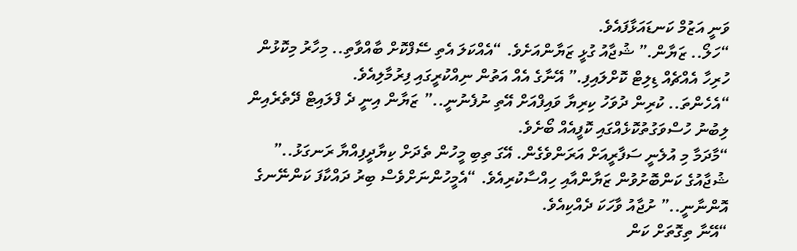ވަނީ އަޒުމް ކަނޑައަޅާފައެވެ.
“ހަލޯ.. ޒަޔާން.” ޝުޖާއު ގުޅީ ޒަޔާންއަށެވެ. “އެއްކަލަ އެތި ސޭފްކޮށް ބާއްވާތި.. މިހާރު މިކޮޅުން ހުރިހާ އެއްޗެއް ޑިލިޓް ކޮށްލައިފި.” އޭނާގެ އެއް އަތުން ނިއްކުރީގައި ފިރުމާލިއެވެ.
“އެހެންތަ.. ކުރިން ދުވަހު ކިރިޔާ ވައިފްއަށް އޭތި ނުފެނުނީ..” ޒަޔާން އިނީ ދެ ފްލައިޓް ދޭތެރެއިން ލިބުނު ހުސްވަގުތުކޮޅެއްގައި ކޮފީއެއް ބޯށެވެ.
“މާދަމާ މި އުލެނީ ސަފާރީއަށް އަރަންވެގެން. އޭގަ ތިބި މީހުން ތެދަށް ކިޔާދީފިއްޔާ ރަނގަޅު..” ޝުޖާއުގެ ކަންބޮށުވުން ޒަޔާންއާއި ހިއްސާކުރިއެވެ. “އެމީހުންނަށްވެސް ބިރު ދައްކާފަ ކަންނޭނގެ އޮންނާނީ..” ށުޖާއު ވާހަކަ ދެއްކިއެވެ.
“އޭނާ ތިގޮތަށް ކަން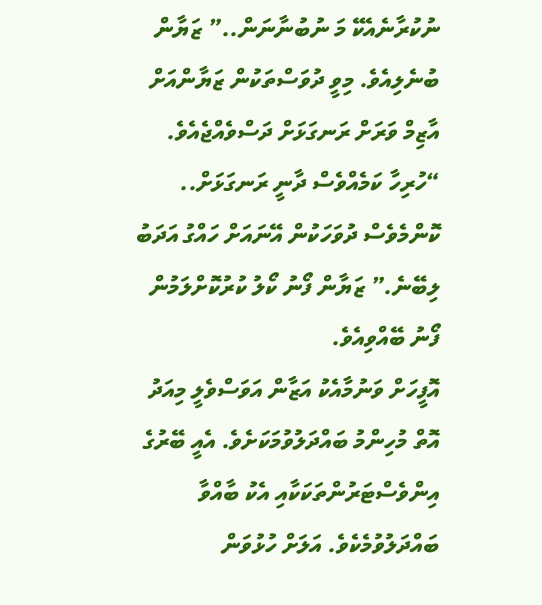ނުކުރާނެއެކޭ މަ ނުބުނާނަން..” ޒަޔާން ބުނެލިއެވެ. މިވީ ދުވަސްތަކުން ޒަޔާންއަށް އާޒިމް ވަރަށް ރަނގަޅަށް ދަސްވެއްޖެއެވެ. “ހުރިހާ ކަމެއްވެސް ދާނީ ރަނގަޅަށް.. ކޮންމެވެސް ދުވަހަކުން އޭނައަށް ހައްގު އަދަބު ލިބޭނެ.” ޒަޔާން ފޯނު ކޯލު ކުރުކޮށްލަމުން ފޯނު ބޭއްވިއެވެ.
އޮފީހަށް ވަނުމާއެކު އަޒާން އަވަސްވެލީ މިއަދު އޮތް މުހިންމު ބައްދަލުވުމަކަށެވެ. އެއީ ބޭރުގެ އިންވެސްޓަރުންތަކަކާއި އެކު ބާއްވާ ބައްދަލުވުމެކެވެ. އަލަށް ހުޅުވަން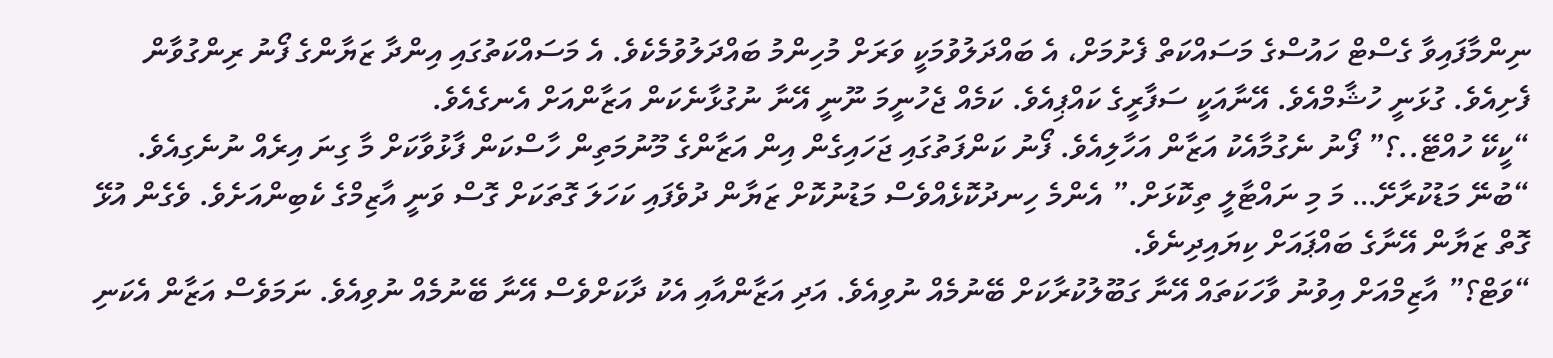ނިންމާފައިވާ ގެސްޓް ހައުސްގެ މަސައްކަތް ފެށުމަށް، އެ ބައްދަލުވުމަކީ ވަރަށް މުހިންމު ބައްދަލުވުމެކެވެ. އެ މަސައްކަތުގައި އިންދާ ޒަޔާންގެ ފޯނު ރިންގުވާން ފެށިއެވެ. ގުޅަނީ ހުޝާމްއެވެ. އޭނާއަކީ ސަފާރީގެ ކައްޕިއެވެ. ކަމެއް ޖެހުނީމަ ނޫނީ އޭނާ ނުގުޅާނެކަން އަޒާންއަށް އެނގެއެވެ.
“ކީކޭ ހުއްޓޭ..؟” ފޯނު ނެގުމާއެކު އަޒާން އަހާލިއެވެ. ފޯނު ކަންފަތުގައި ޖަހައިގެން އިން އަޒާންގެ މޫނުމަތިން ހާސްކަން ފާޅުވާކަށް މާ ގިނަ އިރެއް ނުނެގިއެވެ.
“ބުނޭ މަޑުކުރާށޭ… މަ މި ނައްޓާލީ ތިކޮޅަށް.” އެންމެ ހިނދުކޮޅެއްވެސް މަޑުނުކޮށް ޒަޔާން ދުވެފައި ކަހަލަ ގޮތަކަށް ގޮސް ވަނީ އާޒިމްގެ ކެބިންއަށެވެ. ވެގެން އުޅޭ ގޮތް ޒަޔާން އޭނާގެ ބައްޕައަށް ކިޔައިދިނެވެ.
“ވަޓް؟” އާޒިމްއަށް އިވުނު ވާހަކަތައް އޭނާ ގަބޫލުކުރާކަށް ބޭނުމެއް ނުވިއެވެ. އަދި އަޒާންއާއި އެކު ދާކަށްވެސް އޭނާ ބޭނުމެއް ނުވިއެވެ. ނަމަވެސް އަޒާން އެކަނި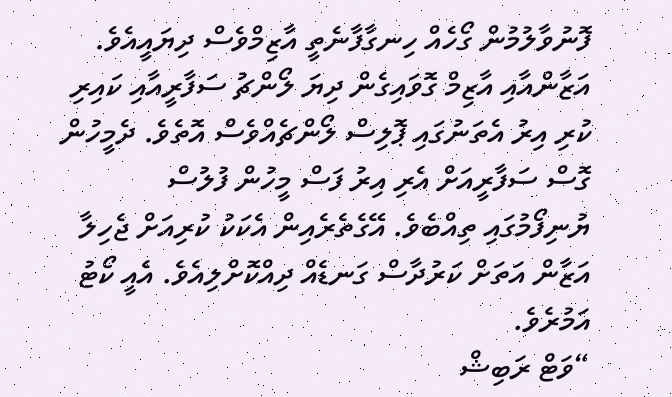ފޮނުވާލުމުން ގޯހެއް ހިނގާފާނެތީ އާޒިމްވެސް ދިޔައީއެވެ.
އަޒާންއާއި އާޒިމް ގޮވައިގެން ދިޔަ ލޯންޗު ސަފާރީއާއި ކައިރި ކުރި އިރު އެތަނުގައި ޕޮލިސް ލޯންޗެއްވެސް އޮތެވެ. ދެމީހުން ގޮސް ސަފާރީއަށް އެރި އިރު ފަސް މީހުން ފުލުސް ޔުނިފޯމުގައި ތިއްބެވެ. އޭގެތެރެއިން އެކަކު ކުރިއަށް ޖެހިލާ އަޒާން އަތަށް ކަރުދާސް ގަނޑެއް ދިއްކޮށްލިއެވެ. އެއީ ކޯޓު އަމުރެވެ.
“ވަޓް ރަބިޝް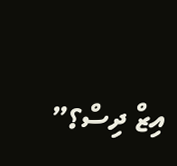އިޒް ދިސް؟”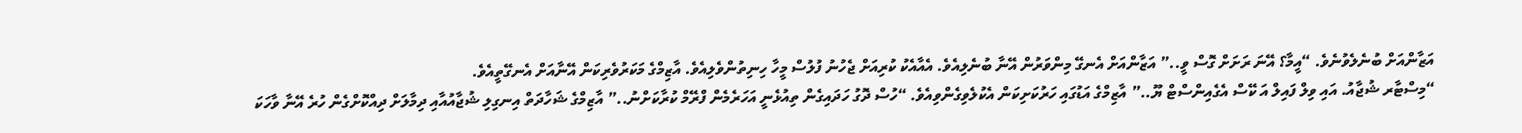އަޒާންއަށް ބުނެލެވުނެވެ. “އީމާ؟ އޭނަ ރަށަށް ގޮސް ވީ..” އަޒާންއަށް އެނގޭ މިންވަރުން އޭނާ ބުނެލިއެވެ. އެއާއެކު ކުރިއަށް ޖެހުނު ފުލުސް މީހާ ހިނިތުންވެލިއެވެ. އާޒިމްގެ މަކަރުވެރިކަން އޭނާއަށް އެނގޭތީއެވެ.
“މިސްޓާރ ޝުޖާއު. އައި ވިލް ފައިލް އަ ކޭސް އެގެއިންސްޓް ޔޫ..” އާޒިމްގެ އަޑުގައި ހަރުކަށިކަން އެކުލެވިގެންވިއެވެ. “ހުސް ދޮގު ހަދައިގެން ތިއުޅެނީ އަހަރެމެން ފްރޭމް ކުރާކަށްނު..” އާޒިމްގެ ޝަހާދަތް އިނގިލި ޝުޖާއުއާއި ދިމާލަށް ދިއްކޮށްގެން ހުރެ އޭނާ ވާހަކަ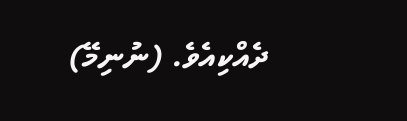ދެއްކިއެވެ. (ނުނިމޭ)